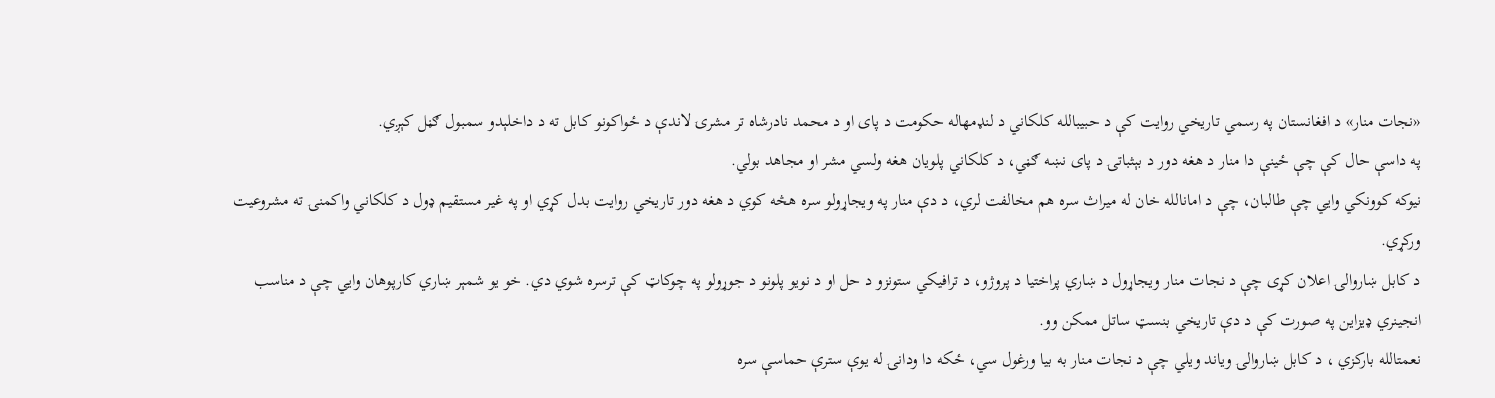«نجات منار» د افغانستان په رسمي تاریخي روایت کې د حبیبالله کلکاني د لنډمهاله حکومت د پای او د محمد نادرشاه تر مشرۍ لاندې د ځواکونو کابل ته د داخلېدو سمبول ګڼل کېږي.
په داسې حال کې چې ځینې دا منار د هغه دور د بېثباتۍ د پای نښه ګڼي، د کلکاني پلویان هغه ولسي مشر او مجاهد بولي.
نیوکه کوونکي وایي چې طالبان، چې د امانالله خان له میراث سره هم مخالفت لري، د دې منار په ویجاړولو سره هڅه کوي د هغه دور تاریخي روایت بدل کړي او په غیر مستقیم ډول د کلکاني واکمنۍ ته مشروعیت ورکړي.
د کابل ښاروالۍ اعلان کړی چې د نجات منار ویجاړول د ښاري پراختیا د پروژو، د ترافیکي ستونزو د حل او د نویو پلونو د جوړولو په چوکاټ کې ترسره شوي دي. خو یو شمېر ښاري کارپوهان وایي چې د مناسب انجینري ډیزاین په صورت کې د دې تاریخي بنسټ ساتل ممکن وو.
نعمتالله بارکزي ، د کابل ښاروالۍ ویاند ویلي چې د نجات منار به بیا ورغول سي، ځکه دا ودانۍ له یوې سترې حماسې سره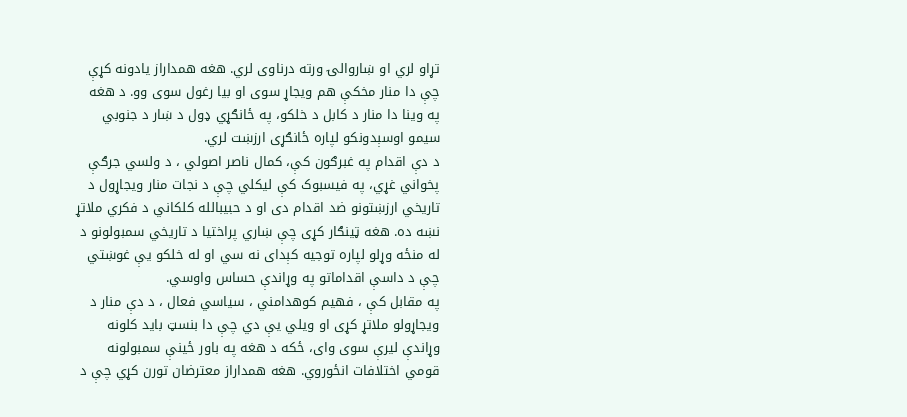تړاو لري او ښاروالۍ ورته درناوی لري. هغه همداراز یادونه کړې چې دا منار مخکې هم ویجاړ سوی او بیا رغول سوی وو. د هغه په وینا دا منار د کابل د خلکو، په ځانګړي ډول د ښار د جنوبي سیمو اوسېدونکو لپاره ځانګړی ارزښت لري.
د دې اقدام په غبرګون کې، کمال ناصر اصولي ، د ولسي جرګې پخواني غړي، په فیسبوک کې لیکلي چې د نجات منار ویجاړول د تاریخي ارزښتونو ضد اقدام دی او د حبیبالله کلکاني د فکري ملاتړ نښه ده. هغه ټینګار کړی چې ښاري پراختیا د تاریخي سمبولونو د له منځه وړلو لپاره توجیه کېدای نه سي او له خلکو یې غوښتي چې د داسې اقداماتو په وړاندې حساس واوسي.
په مقابل کې ، فهیم کوهدامني ، سیاسي فعال ، د دې منار د ویجاړولو ملاتړ کړی او ویلي یې دي چې دا بنسټ باید کلونه وړاندې لیرې سوی وای، ځکه د هغه په باور ځینې سمبولونه قومي اختلافات انځوروي. هغه همداراز معترضان تورن کړي چې د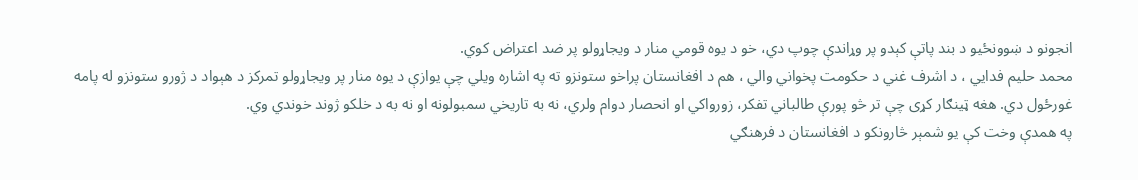انجونو د ښوونځیو د بند پاتې کېدو پر وړاندې چوپ دي، خو د یوه قومي منار د ویجاړولو پر ضد اعتراض کوي.
محمد حلیم فدایي ، د اشرف غني د حکومت پخواني والي ، هم د افغانستان پراخو ستونزو ته په اشاره ویلي چې یوازې د یوه منار پر ویجاړولو تمرکز د هېواد د ژورو ستونزو له پامه غورځول دي. هغه ټینګار کړی چې تر څو پورې طالباني تفکر، زورواکي او انحصار دوام ولري، نه به تاریخي سمبولونه او نه به د خلکو ژوند خوندي وي.
په همدې وخت کې یو شمېر څارونکو د افغانستان د فرهنګي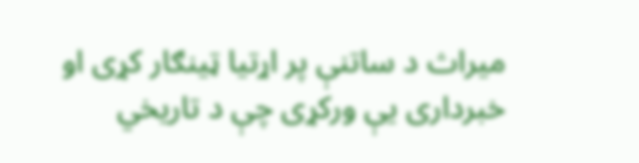میراث د ساتنې پر اړتیا ټینګار کړی او خبرداری یې ورکړی چې د تاریخي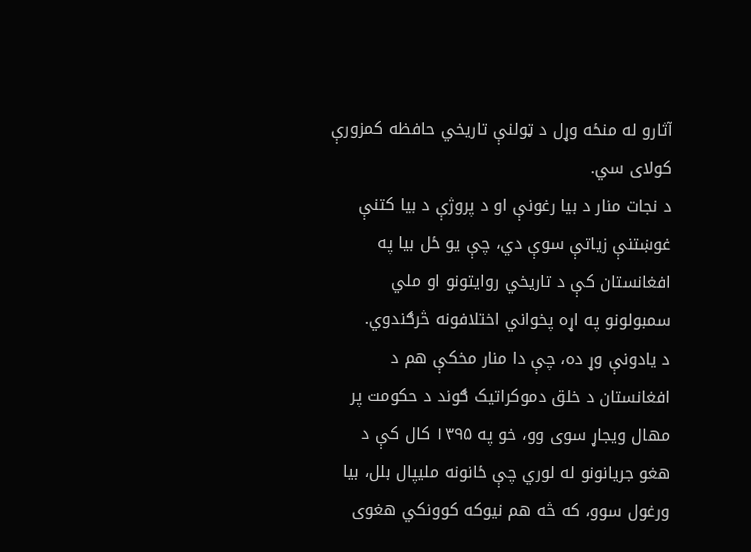آثارو له منځه وړل د ټولنې تاریخي حافظه کمزورې کولای سي.
د نجات منار د بیا رغونې او د پروژې د بیا کتنې غوښتنې زیاتې سوې دي، چې یو ځل بیا په افغانستان کې د تاریخي روایتونو او ملي سمبولونو په اړه پخواني اختلافونه څرګندوي.
د یادونې وړ ده، چې دا منار مخکې هم د افغانستان د خلق دموکراتیک ګوند د حکومت پر مهال ویجاړ سوی وو، خو په ۱۳۹۵ کال کې د هغو جریانونو له لوري چې ځانونه مليپال بلل، بیا ورغول سوو، که څه هم نیوکه کوونکي هغوی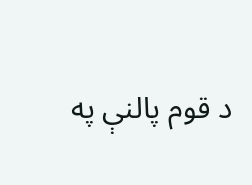د قوم پالنې په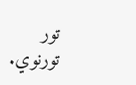تور تورنوي.